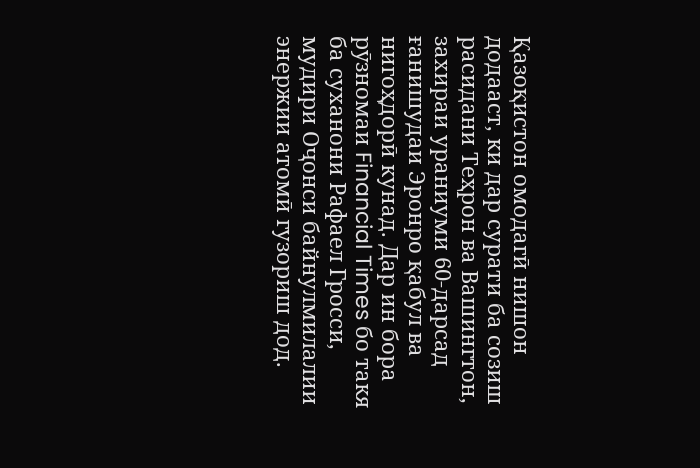Қазоқистон омодагӣ нишон додааст, ки дар сурати ба созиш расидани Теҳрон ва Вашингтон, захираи ураниуми 60-дарсад ғанишудаи Эронро қабул ва нигоҳдорӣ кунад. Дар ин бора рӯзномаи Financial Times бо такя ба суханони Рафаел Гросси, мудири Оҷонси байнулмилалии энержии атомӣ гузориш дод.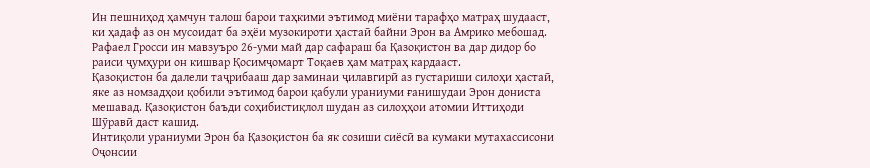Ин пешниҳод ҳамчун талош барои таҳкими эътимод миёни тарафҳо матраҳ шудааст, ки ҳадаф аз он мусоидат ба эҳёи музокироти ҳастаӣ байни Эрон ва Амрико мебошад.
Рафаел Гросси ин мавзуъро 26-уми май дар сафараш ба Қазоқистон ва дар дидор бо раиси ҷумҳури он кишвар Қосимҷомарт Тоқаев ҳам матраҳ кардааст.
Қазоқистон ба далели таҷрибааш дар заминаи ҷилавгирӣ аз густариши силоҳи ҳастаӣ, яке аз номзадҳои қобили эътимод барои қабули ураниуми ғанишудаи Эрон дониста мешавад. Қазоқистон баъди соҳибистиқлол шудан аз силоҳҳои атомии Иттиҳоди Шӯравӣ даст кашид.
Интиқоли ураниуми Эрон ба Қазоқистон ба як созиши сиёсӣ ва кумаки мутахассисони Оҷонсии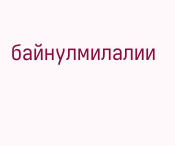байнулмилалии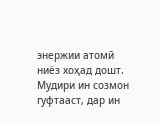энержии атомӣ ниёз хоҳад дошт. Мудири ин созмон гуфтааст, дар ин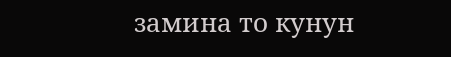замина то кунун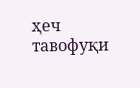ҳеч тавофуқи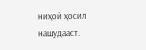ниҳоӣ ҳосил нашудааст.